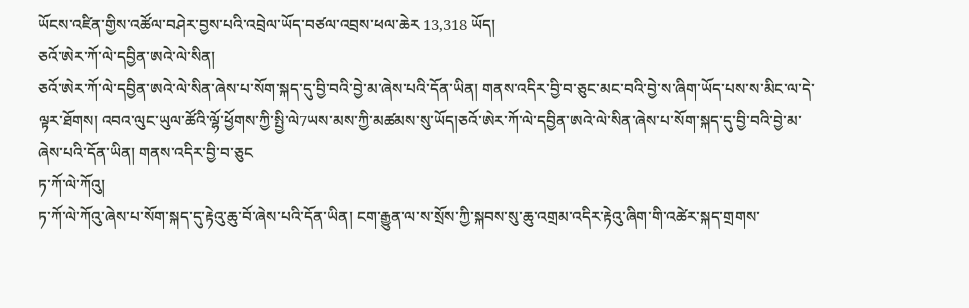ཡོངས་འཛིན་གྱིས་འཚོལ་བཤེར་བྱས་པའི་འབྲེལ་ཡོད་བཙལ་འབྲས་ཕལ་ཆེར 13,318 ཡོད།
ཅའོ་ཨེར་ཀོ་ལེ་དབྱིན་ཨའེ་ལེ་སིན།
ཅའོ་ཨེར་ཀོ་ལེ་དབྱིན་ཨའེ་ལེ་སིན་ཞེས་པ་སོག་སྐད་དུ་བྱི་བའི་བྱེ་མ་ཞེས་པའི་དོན་ཡིན། གནས་འདིར་བྱི་བ་ཅུང་མང་བའི་བྱེ་ས་ཞིག་ཡོད་པས་ས་མིང་ལ་དེ་ལྟར་ཐོགས། འབའ་ལུང་ཡུལ་ཚོའི་ལྷོ་ཕྱོགས་ཀྱི་སྤྱི་ལེ7ཡས་མས་ཀྱི་མཚམས་སུ་ཡོད།ཅའོ་ཨེར་ཀོ་ལེ་དབྱིན་ཨའེ་ལེ་སིན་ཞེས་པ་སོག་སྐད་དུ་བྱི་བའི་བྱེ་མ་ཞེས་པའི་དོན་ཡིན། གནས་འདིར་བྱི་བ་ཅུང
ཏ་ཀོ་ལེ་ཀོའུ།
ཏ་ཀོ་ལེ་ཀོའུ་ཞེས་པ་སོག་སྐད་དུ་རྟེའུ་ཆུ་བོ་ཞེས་པའི་དོན་ཡིན། ངག་རྒྱུན་ལ་ས་སྲོས་ཀྱི་སྐབས་སུ་ཆུ་འགྲམ་འདིར་རྟེའུ་ཞིག་གི་འཚེར་སྐད་གྲགས་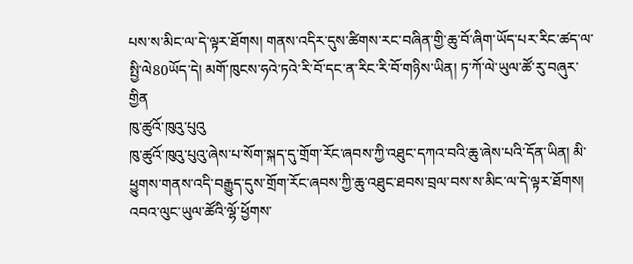པས་ས་མིང་ལ་དེ་ལྟར་ཐོགས། གནས་འདིར་དུས་ཚིགས་རང་བཞིན་གྱི་ཆུ་བོ་ཞིག་ཡོད་པར་རིང་ཚད་ལ་སྤྱི་ལེ80ཡོད་དེ། མགོ་ཁུངས་ཧའེ་ཏའེ་རི་བོ་དང་ན་རིང་རི་བོ་གཉིས་ཡིན། ཏ་ཀོ་ལེ་ཡུལ་ཚོ་རུ་བཞུར་གྱིན
ཁུ་ཚུའོ་ཁུའུ་པུའུ
ཁུ་ཚུའོ་ཁུའུ་པུའུ་ཞེས་པ་སོག་སྐད་དུ་གྲོག་རོང་ཞབས་ཀྱི་འཐུང་དཀའ་བའི་ཆུ་ཞེས་པའི་དོན་ཡིན། མི་ཕྱུགས་གནས་འདི་བརྒྱུད་དུས་གྲོག་རོང་ཞབས་ཀྱི་ཆུ་འཐུང་ཐབས་བྲལ་བས་ས་མིང་ལ་དེ་ལྟར་ཐོགས། འབའ་ལུང་ཡུལ་ཚོའི་ལྷོ་ཕྱོགས་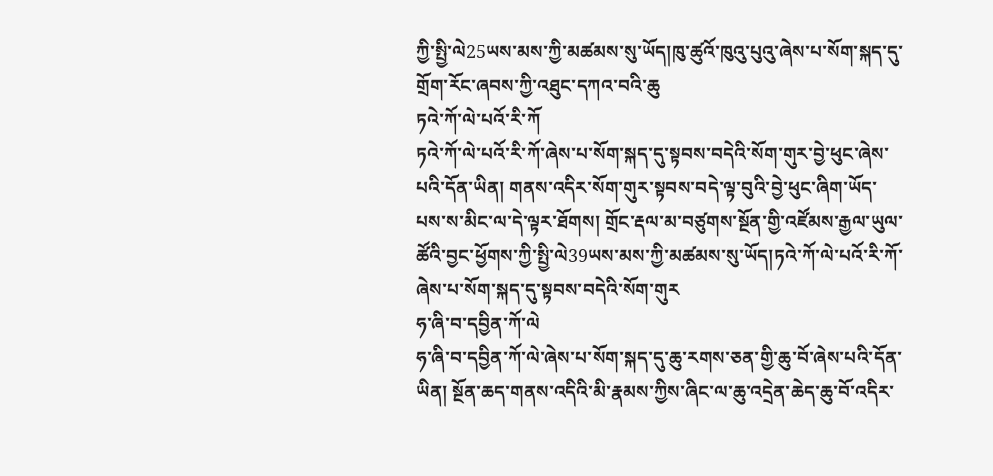ཀྱི་སྤྱི་ལེ25ཡས་མས་ཀྱི་མཚམས་སུ་ཡོད།ཁུ་ཚུའོ་ཁུའུ་པུའུ་ཞེས་པ་སོག་སྐད་དུ་གྲོག་རོང་ཞབས་ཀྱི་འཐུང་དཀའ་བའི་ཆུ
ཏའེ་ཀོ་ལེ་པའོ་རི་ཀོ
ཏའེ་ཀོ་ལེ་པའོ་རི་ཀོ་ཞེས་པ་སོག་སྐད་དུ་སྟབས་བདེའི་སོག་གུར་བྱེ་ཕུང་ཞེས་པའི་དོན་ཡིན། གནས་འདིར་སོག་གུར་སྟབས་བདེ་ལྟ་བུའི་བྱེ་ཕུང་ཞིག་ཡོད་པས་ས་མིང་ལ་དེ་ལྟར་ཐོགས། གྲོང་རྡལ་མ་བཙུགས་སྔོན་གྱི་འཛོམས་རྒྱལ་ཡུལ་ཚོའི་བྱང་ཕྱོགས་ཀྱི་སྤྱི་ལེ39ཡས་མས་ཀྱི་མཚམས་སུ་ཡོད།ཏའེ་ཀོ་ལེ་པའོ་རི་ཀོ་ཞེས་པ་སོག་སྐད་དུ་སྟབས་བདེའི་སོག་གུར
ཧ་ཞི་བ་དབྱིན་ཀོ་ལེ
ཧ་ཞི་བ་དབྱིན་ཀོ་ལེ་ཞེས་པ་སོག་སྐད་དུ་ཆུ་རགས་ཅན་གྱི་ཆུ་བོ་ཞེས་པའི་དོན་ཡིན། སྔོན་ཆད་གནས་འདིའི་མི་རྣམས་ཀྱིས་ཞིང་ལ་ཆུ་འདྲེན་ཆེད་ཆུ་བོ་འདིར་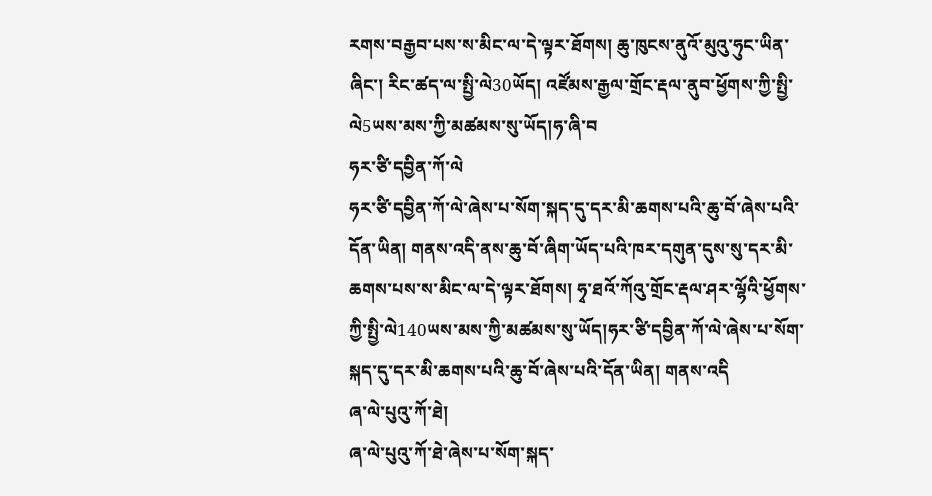རགས་བརྒྱབ་པས་ས་མིང་ལ་དེ་ལྟར་ཐོགས། ཆུ་ཁུངས་ནུའོ་མུའུ་ཧུང་ཡིན་ཞིང་། རིང་ཚད་ལ་སྤྱི་ལེ30ཡོད། འཛོམས་རྒྱལ་གྲོང་རྡལ་ནུབ་ཕྱོགས་ཀྱི་སྤྱི་ལེ5ཡས་མས་ཀྱི་མཚམས་སུ་ཡོད།ཧ་ཞི་བ
ཧར་ཙི་དབྱིན་ཀོ་ལེ
ཧར་ཙི་དབྱིན་ཀོ་ལེ་ཞེས་པ་སོག་སྐད་དུ་དར་མི་ཆགས་པའི་ཆུ་བོ་ཞེས་པའི་དོན་ཡིན། གནས་འདི་ནས་ཆུ་བོ་ཞིག་ཡོད་པའི་ཁར་དགུན་དུས་སུ་དར་མི་ཆགས་པས་ས་མིང་ལ་དེ་ལྟར་ཐོགས། ཧྭ་ཐའོ་ཀོའུ་གྲོང་རྡལ་ཤར་ལྷོའི་ཕྱོགས་ཀྱི་སྤྱི་ལེ140ཡས་མས་ཀྱི་མཚམས་སུ་ཡོད།ཧར་ཙི་དབྱིན་ཀོ་ལེ་ཞེས་པ་སོག་སྐད་དུ་དར་མི་ཆགས་པའི་ཆུ་བོ་ཞེས་པའི་དོན་ཡིན། གནས་འདི
ཞ་ལེ་པུའུ་ཀོ་ཐེ།
ཞ་ལེ་པུའུ་ཀོ་ཐེ་ཞེས་པ་སོག་སྐད་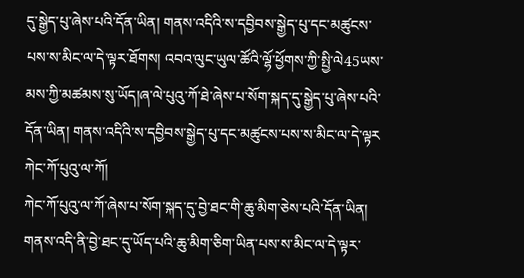དུ་སྒྱེད་པུ་ཞེས་པའི་དོན་ཡིན། གནས་འདིའི་ས་དབྱིབས་སྒྱེད་པུ་དང་མཚུངས་པས་ས་མིང་ལ་དེ་ལྟར་ཐོགས། འབའ་ལུང་ཡུལ་ཚོའི་ལྷོ་ཕྱོགས་ཀྱི་སྤྱི་ལེ45ཡས་མས་ཀྱི་མཚམས་སུ་ཡོད།ཞ་ལེ་པུའུ་ཀོ་ཐེ་ཞེས་པ་སོག་སྐད་དུ་སྒྱེད་པུ་ཞེས་པའི་དོན་ཡིན། གནས་འདིའི་ས་དབྱིབས་སྒྱེད་པུ་དང་མཚུངས་པས་ས་མིང་ལ་དེ་ལྟར
ཀེང་ཀོ་པུའུ་ལ་ཀོ།
ཀེང་ཀོ་པུའུ་ལ་ཀོ་ཞེས་པ་སོག་སྐད་དུ་བྱེ་ཐང་གི་ཆུ་མིག་ཅེས་པའི་དོན་ཡིན། གནས་འདི་ནི་བྱེ་ཐང་དུ་ཡོད་པའི་ཆུ་མིག་ཅིག་ཡིན་པས་ས་མིང་ལ་དེ་ལྟར་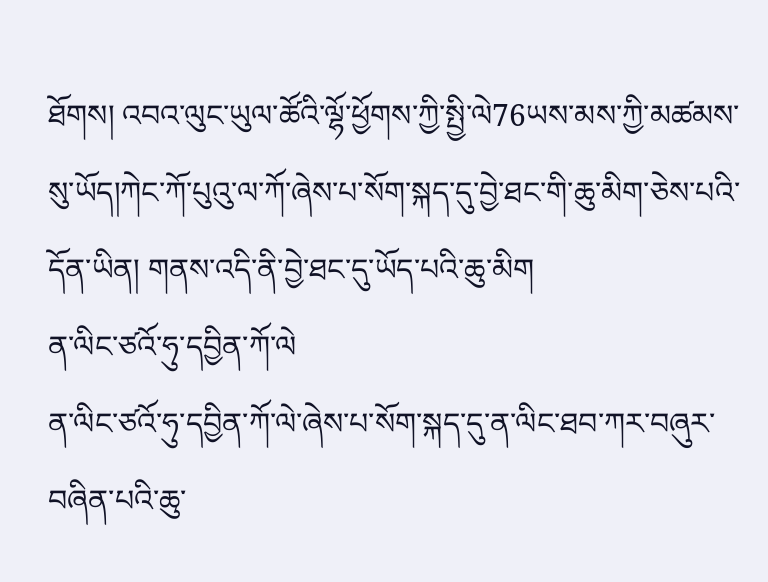ཐོགས། འབའ་ལུང་ཡུལ་ཚོའི་ལྷོ་ཕྱོགས་ཀྱི་སྤྱི་ལེ76ཡས་མས་ཀྱི་མཚམས་སུ་ཡོད།ཀེང་ཀོ་པུའུ་ལ་ཀོ་ཞེས་པ་སོག་སྐད་དུ་བྱེ་ཐང་གི་ཆུ་མིག་ཅེས་པའི་དོན་ཡིན། གནས་འདི་ནི་བྱེ་ཐང་དུ་ཡོད་པའི་ཆུ་མིག
ན་ལིང་ཙའོ་ཧུ་དབྱིན་ཀོ་ལེ
ན་ལིང་ཙའོ་ཧུ་དབྱིན་ཀོ་ལེ་ཞེས་པ་སོག་སྐད་དུ་ན་ལིང་ཐབ་ཀར་བཞུར་བཞིན་པའི་ཆུ་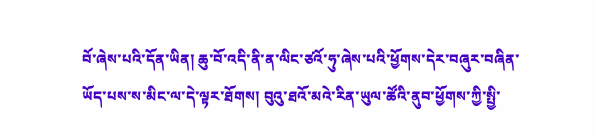བོ་ཞེས་པའི་དོན་ཡིན། ཆུ་བོ་འདི་ནི་ན་ལིང་ཙའོ་ཧུ་ཞེས་པའི་ཕྱོགས་དེར་བཞུར་བཞིན་ཡོད་པས་ས་མིང་ལ་དེ་ལྟར་ཐོགས། བུའུ་ཐའོ་མའེ་རིན་ཡུལ་ཚོའི་ནུབ་ཕྱོགས་ཀྱི་སྤྱི་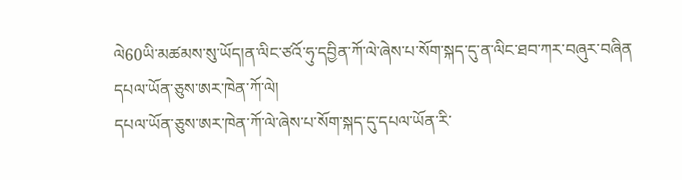ལེ60ཡི་མཚམས་སུ་ཡོད།ན་ལིང་ཙའོ་ཧུ་དབྱིན་ཀོ་ལེ་ཞེས་པ་སོག་སྐད་དུ་ན་ལིང་ཐབ་ཀར་བཞུར་བཞིན
དཔལ་ཡོན་ཅུས་ཨར་ཁེན་ཀོ་ལེ།
དཔལ་ཡོན་ཅུས་ཨར་ཁེན་ཀོ་ལེ་ཞེས་པ་སོག་སྐད་དུ་དཔལ་ཡོན་རི་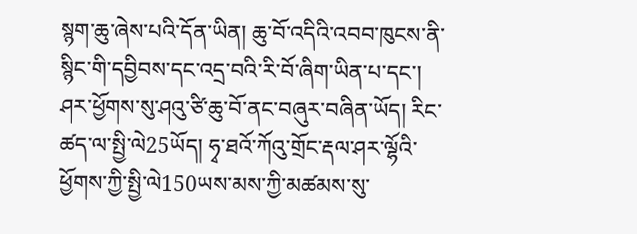སྙག་ཆུ་ཞེས་པའི་དོན་ཡིན། ཆུ་བོ་འདིའི་འབབ་ཁུངས་ནི་སྙིང་གི་དབྱིབས་དང་འདྲ་བའི་རི་བོ་ཞིག་ཡིན་པ་དང་། ཤར་ཕྱོགས་སུ་ཤའུ་ཙི་ཆུ་བོ་ནང་བཞུར་བཞིན་ཡོད། རིང་ཚད་ལ་སྤྱི་ལེ25ཡོད། ཧྭ་ཐའོ་ཀོའུ་གྲོང་རྡལ་ཤར་ལྷོའི་ཕྱོགས་ཀྱི་སྤྱི་ལེ150ཡས་མས་ཀྱི་མཚམས་སུ་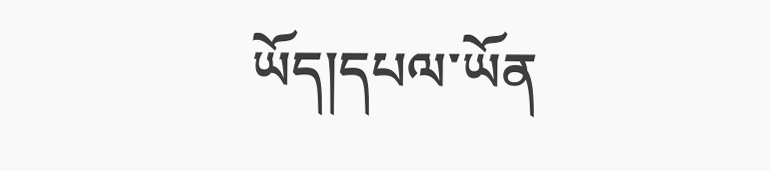ཡོད།དཔལ་ཡོན